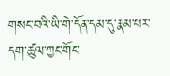གསང་བའི་ཡི་གེ་དོན་དམ་དུ་རྣམ་པར་དག་ཚུལ་ཀྱང་གོང་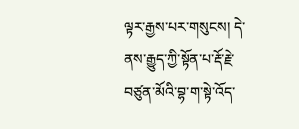ལྟར་རྒྱས་པར་གསུངས། དེ་ནས་རྒྱུད་ཀྱི་སྟོན་པ་རྡོ་རྗེ་བཙུན་མོའི་བྷ་ག་སྟེ་འོད་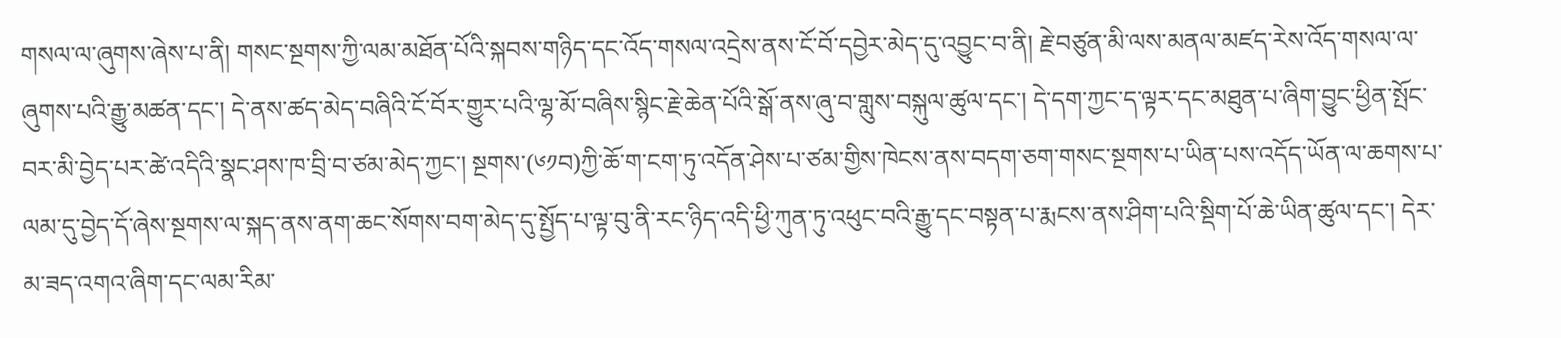གསལ་ལ་ཞུགས་ཞེས་པ་ནི། གསང་སྔགས་ཀྱི་ལམ་མཐོན་པོའི་སྐབས་གཉིད་དང་འོད་གསལ་འདྲེས་ནས་ངོ་བོ་དབྱེར་མེད་དུ་འབྱུང་བ་ནི། རྗེ་བཙུན་མི་ལས་མནལ་མཛད་རེས་འོད་གསལ་ལ་ཞུགས་པའི་རྒྱུ་མཚན་དང་། དེ་ནས་ཚད་མེད་བཞིའི་ངོ་བོར་གྱུར་པའི་ལྷ་མོ་བཞིས་སྙིང་རྗེ་ཆེན་པོའི་སྒོ་ནས་ཞུ་བ་གླུས་བསྐུལ་ཚུལ་དང་། དེ་དག་ཀྱང་ད་ལྟར་དང་མཐུན་པ་ཞིག་བྱུང་ཕྱིན་སྤོང་བར་མི་བྱེད་པར་ཚེ་འདིའི་སྣང་ཤས་ཁ་བྲི་བ་ཙམ་མེད་ཀྱང་། སྔགས་(༦༡བ)ཀྱི་ཆོ་ག་ངག་ཏུ་འདོན་ཤེས་པ་ཙམ་གྱིས་ཁེངས་ནས་བདག་ཅག་གསང་སྔགས་པ་ཡིན་པས་འདོད་ཡོན་ལ་ཆགས་པ་ལམ་དུ་བྱེད་དོ་ཞེས་སྔགས་ལ་སྐད་ནས་ནག་ཆང་སོགས་བག་མེད་དུ་སྤྱོད་པ་ལྟ་བུ་ནི་རང་ཉིད་འདི་ཕྱི་ཀུན་ཏུ་འཕུང་བའི་རྒྱུ་དང་བསྟན་པ་རྨངས་ནས་ཤིག་པའི་སྡིག་པོ་ཆེ་ཡིན་ཚུལ་དང་། དེར་མ་ཟད་འགའ་ཞིག་དང་ལམ་རིམ་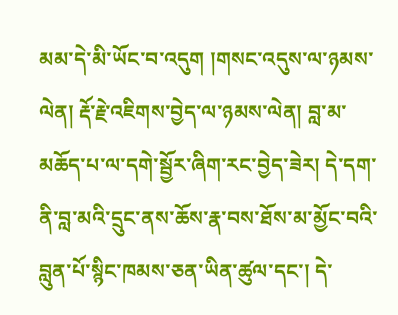མམ་དེ་མི་ཡོང་བ་འདུག །གསང་འདུས་ལ་ཉམས་ལེན། རྡོ་རྗེ་འཇིགས་བྱེད་ལ་ཉམས་ལེན། བླ་མ་མཆོད་པ་ལ་དགེ་སྦྱོར་ཞིག་རང་བྱེད་ཟེར། དེ་དག་ནི་བླ་མའི་དྲུང་ནས་ཆོས་རྣ་བས་ཐོས་མ་མྱོང་བའི་བླུན་པོ་སྙིང་ཁམས་ཅན་ཡིན་ཚུལ་དང་། དེ་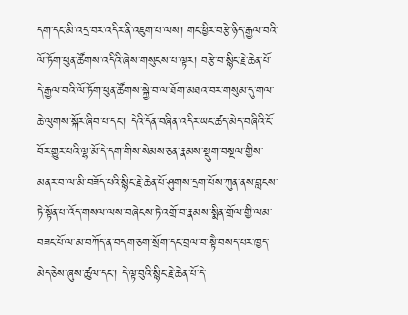དག་དང་མི་འདྲ་བར་འདིར་ནི་འཇུག་པ་ལས། གང་ཕྱིར་བརྩེ་ཉིད་རྒྱལ་བའི་ལོ་ཏོག་ཕུན་ཚོགས་འདིའི་ཞེས་གསུངས་པ་ལྟར། བརྩེ་བ་སྙིང་རྗེ་ཆེན་པོ་དེ་རྒྱལ་བའི་ལོ་ཏོག་ཕུན་ཚོགས་སྐྱེ་བ་ལ་ཐོག་མཐའ་བར་གསུམ་དུ་གལ་ཆེ་ལུགས་སྐོར་ཞིབ་པ་དང་། དེའི་དོན་བཞིན་འདིར་ཡང་ཚད་མེད་བཞིའི་ངོ་བོར་གྱུར་པའི་ལྷ་མོ་དེ་དག་གིས་སེམས་ཅན་རྣམས་སྡུག་བསྔལ་གྱིས་མནར་བ་ལ་མི་བཟོད་པའི་སྙིང་རྗེ་ཆེན་པོ་ཤུགས་དྲག་པོས་ཀུན་ནས་བླངས་ཏེ་སྟོན་པ་འོད་གསལ་ལས་བཞེངས་ཏེ་འགྲོ་བ་རྣམས་སྨིན་གྲོལ་གྱི་ལམ་བཟང་པོ་ལ་མ་བཀོད་ན་བདག་ཅག་སྲོག་དང་བྲལ་བ་སྟཻ་བསད་པར་ཁྱད་མེད་ཅེས་ཞུས་ཚུལ་དང་། དེ་ལྟ་བུའི་སྙིང་རྗེ་ཆེན་པོ་དེ་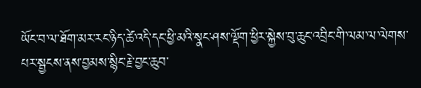ཡོང་བ་ལ་ཐོག་མར་རང་ཉིད་ཚེ་འདི་དང་ཕྱི་མའི་སྣང་ཤས་ལྡོག་ཕྱིར་སྐྱེས་བུ་ཆུང་འབྲིང་གི་ལམ་ལ་ལེགས་པར་སྦྱངས་ནས་བྱམས་སྙིང་རྗེ་བྱང་ཆུབ་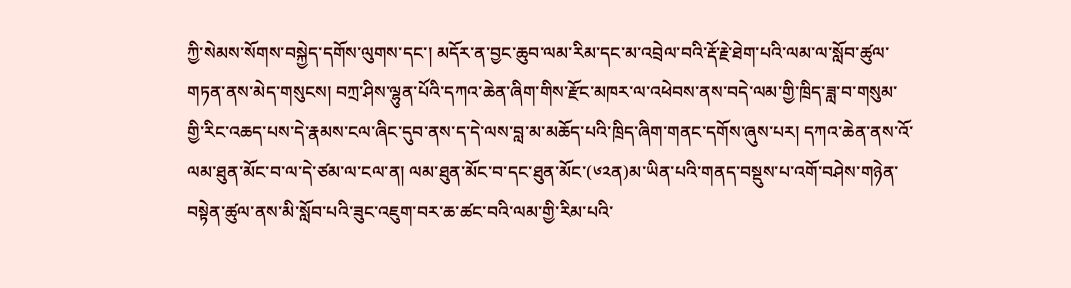ཀྱི་སེམས་སོགས་བསྐྱེད་དགོས་ལུགས་དང་། མདོར་ན་བྱང་ཆུབ་ལམ་རིམ་དང་མ་འབྲེལ་བའི་རྡོ་རྗེ་ཐེག་པའི་ལམ་ལ་སློབ་ཚུལ་གཏན་ནས་མེད་གསུངས། བཀྲ་ཤིས་ལྷུན་པོའི་དཀའ་ཆེན་ཞིག་གིས་རྫོང་མཁར་ལ་འཕེབས་ནས་བདེ་ལམ་གྱི་ཁྲིད་ཟླ་བ་གསུམ་གྱི་རིང་འཆད་པས་དེ་རྣམས་ངལ་ཞིང་དུབ་ནས་ད་དེ་ལས་བླ་མ་མཆོད་པའི་ཁྲིད་ཞིག་གནང་དགོས་ཞུས་པར། དཀའ་ཆེན་ནས་འོ་ལམ་ཐུན་མོང་བ་ལ་དེ་ཙམ་ལ་ངལ་ན། ལམ་ཐུན་མོང་བ་དང་ཐུན་མོང་(༦༢ན)མ་ཡིན་པའི་གནད་བསྡུས་པ་འགོ་བཤེས་གཉེན་བསྟེན་ཚུལ་ནས་མི་སློབ་པའི་ཟུང་འཇུག་བར་ཆ་ཚང་བའི་ལམ་གྱི་རིམ་པའི་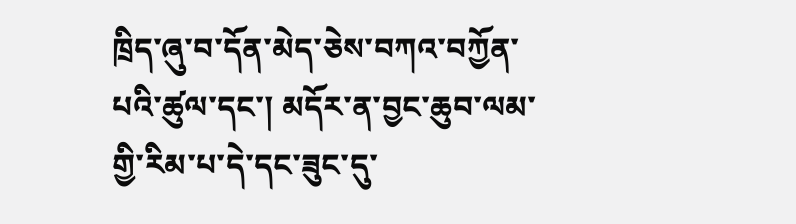ཁྲིད་ཞུ་བ་དོན་མེད་ཅེས་བཀའ་བཀྱོན་པའི་ཚུལ་དང་། མདོར་ན་བྱང་ཆུབ་ལམ་གྱི་རིམ་པ་དེ་དང་ཟུང་དུ་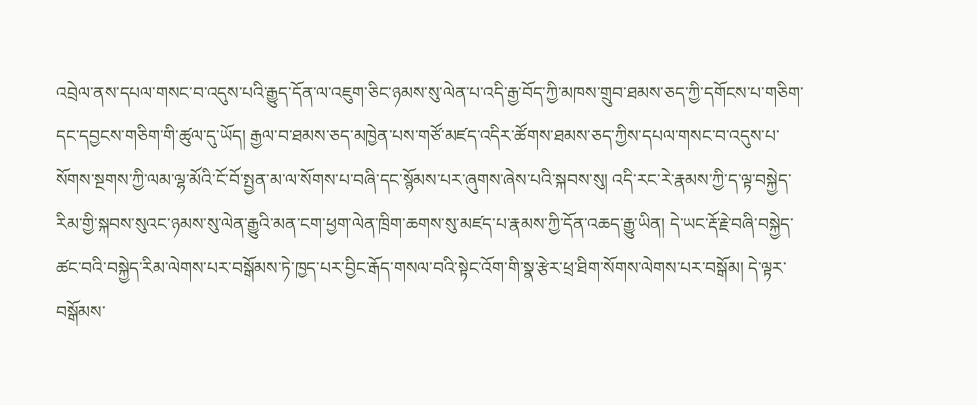འབྲེལ་ནས་དཔལ་གསང་བ་འདུས་པའི་རྒྱུད་དོན་ལ་འཇུག་ཅིང་ཉམས་སུ་ལེན་པ་འདི་རྒྱ་བོད་ཀྱི་མཁས་གྲུབ་ཐམས་ཅད་ཀྱི་དགོངས་པ་གཅིག་དང་དབྱངས་གཅིག་གི་ཚུལ་དུ་ཡོད། རྒྱལ་བ་ཐམས་ཅད་མཁྱེན་པས་གཙོ་མཛད་འདིར་ཚོགས་ཐམས་ཅད་ཀྱིས་དཔལ་གསང་བ་འདུས་པ་སོགས་སྔགས་ཀྱི་ལམ་ལྷ་མོའི་ངོ་བོ་སྤྱན་མ་ལ་སོགས་པ་བཞི་དང་སྙོམས་པར་ཞུགས་ཞེས་པའི་སྐབས་སུ། འདི་རང་རེ་རྣམས་ཀྱི་ད་ལྟ་བསྐྱེད་རིམ་གྱི་སྐབས་སུའང་ཉམས་སུ་ལེན་རྒྱུའི་མན་ངག་ཕྱག་ལེན་ཁྲིག་ཆགས་སུ་མཛད་པ་རྣམས་ཀྱི་དོན་འཆད་རྒྱུ་ཡིན། དེ་ཡང་རྡོ་རྗེ་བཞི་བསྐྱེད་ཚང་བའི་བསྐྱེད་རིམ་ལེགས་པར་བསྒོམས་ཏེ་ཁྱད་པར་བྱིང་རྒོད་གསལ་བའི་སྟེང་འོག་གི་སྣ་རྩེར་ཕྲ་ཐིག་སོགས་ལེགས་པར་བསྒོམ། དེ་ལྟར་བསྒོམས་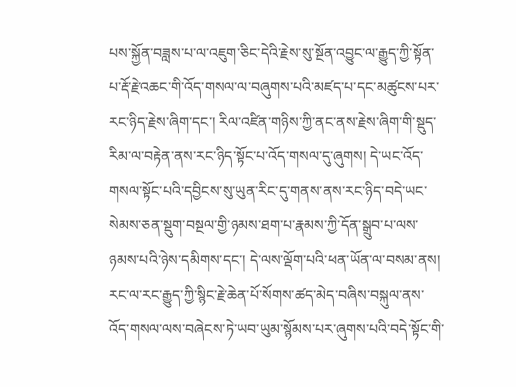པས་སྐྱོན་བཟླས་པ་ལ་འཇུག་ཅིང་དེའི་རྗེས་སུ་སྔོན་འབྱུང་ལ་རྒྱུད་ཀྱི་སྟོན་པ་རྡོ་རྗེ་འཆང་གི་འོད་གསལ་ལ་བཞུགས་པའི་མཛད་པ་དང་མཚུངས་པར་རང་ཉིད་རྗེས་ཞིག་དང་། རིལ་འཛིན་གཉིས་ཀྱི་ནང་ནས་རྗེས་ཞིག་གི་སྡུད་རིམ་ལ་བརྟེན་ནས་རང་ཉིད་སྟོང་པ་འོད་གསལ་དུ་ཞུགས། དེ་ཡང་འོད་གསལ་སྟོང་པའི་དབྱིངས་སུ་ཡུན་རིང་དུ་གནས་ནས་རང་ཉིད་བདེ་ཡང་སེམས་ཅན་སྡུག་བསྔལ་གྱི་ཉམས་ཐག་པ་རྣམས་ཀྱི་དོན་སྒྲུབ་པ་ལས་ཉམས་པའི་ཉེས་དམིགས་དང་། དེ་ལས་ལྡོག་པའི་ཕན་ཡོན་ལ་བསམ་ནས། རང་ལ་རང་རྒྱུད་ཀྱི་སྙིང་རྗེ་ཆེན་པོ་སོགས་ཚད་མེད་བཞིས་བསྐུལ་ནས་འོད་གསལ་ལས་བཞེངས་ཏེ་ཡབ་ཡུམ་སྙོམས་པར་ཞུགས་པའི་བདེ་སྟོང་གི་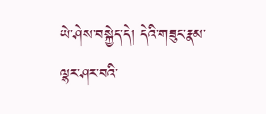ཡེ་ཤེས་བསྐྱེད་དེ། དེའི་གཟུང་རྣམ་ལྷར་ཤར་བའི་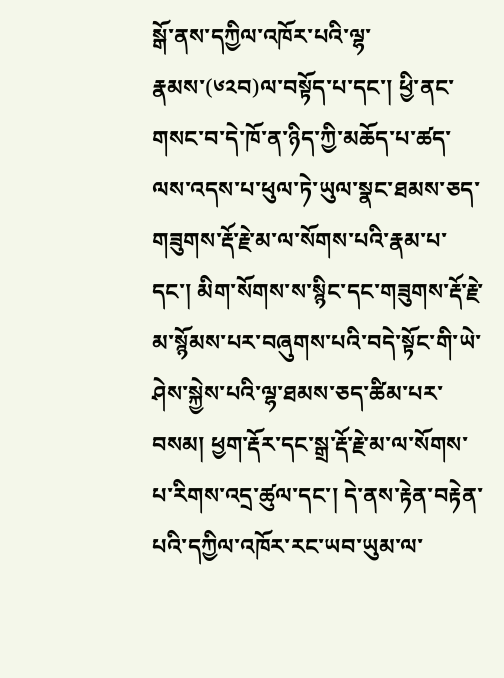སྒོ་ནས་དཀྱིལ་འཁོར་པའི་ལྷ་རྣམས་(༦༢བ)ལ་བསྟོད་པ་དང་། ཕྱི་ནང་གསང་བ་དེ་ཁོ་ན་ཉིད་ཀྱི་མཆོད་པ་ཚད་ལས་འདས་པ་ཕུལ་ཏེ་ཡུལ་སྣང་ཐམས་ཅད་གཟུགས་རྡོ་རྗེ་མ་ལ་སོགས་པའི་རྣམ་པ་དང་། མིག་སོགས་ས་སྙིང་དང་གཟུགས་རྡོ་རྗེ་མ་སྙོམས་པར་བཞུགས་པའི་བདེ་སྟོང་གི་ཡེ་ཤེས་སྐྱེས་པའི་ལྷ་ཐམས་ཅད་ཚིམ་པར་བསམ། ཕྱག་རྡོར་དང་སྒྲ་རྡོ་རྗེ་མ་ལ་སོགས་པ་རིགས་འདྲ་ཚུལ་དང་། དེ་ནས་རྟེན་བརྟེན་པའི་དཀྱིལ་འཁོར་རང་ཡབ་ཡུམ་ལ་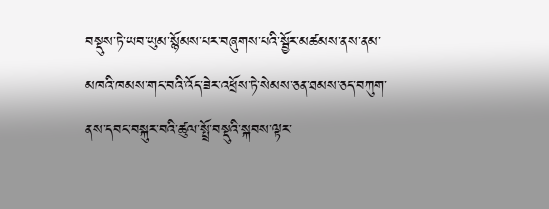བསྡུས་ཏེ་ཡབ་ཡུམ་སྙོམས་པར་བཞུགས་པའི་སྦྱོར་མཚམས་ནས་ནམ་མཁའི་ཁམས་གང་བའི་འོད་ཟེར་འཕྲོས་ཏེ་སེམས་ཅན་ཐམས་ཅད་བཀུག་ནས་དབང་བསྐུར་བའི་ཚུལ་སྤྲོ་བསྡུའི་སྐབས་ལྟར་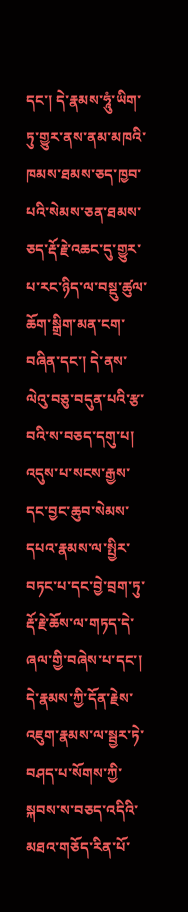དང་། དེ་རྣམས་ཧཱུཾ་ཡིག་ཏུ་གྱུར་ནས་ནམ་མཁའི་ཁམས་ཐམས་ཅད་ཁྱབ་པའི་སེམས་ཅན་ཐམས་ཅད་རྡོ་རྗེ་འཆང་དུ་གྱུར་པ་རང་ཉིད་ལ་བསྡུ་ཚུལ་ཆོག་སྒྲིག་མན་ངག་བཞིན་དང་། དེ་ནས་ལེའུ་བཅུ་བདུན་པའི་རྩ་བའི་ས་བཅད་དགུ་པ། འདུས་པ་སངས་རྒྱས་དང་བྱང་ཆུབ་སེམས་དཔའ་རྣམས་ལ་སྤྱིར་བཏང་པ་དང་བྱེ་བྲག་ཏུ་རྡོ་རྗེ་ཆོས་ལ་གཏད་དེ་ཞལ་གྱི་བཞེས་པ་དང་། དེ་རྣམས་ཀྱི་དོན་རྗེས་འཇུག་རྣམས་ལ་སྦྱར་ཏེ་བཤད་པ་སོགས་ཀྱི་སྐབས་ས་བཅད་འདིའི་མཐའ་གཅོད་རིན་པོ་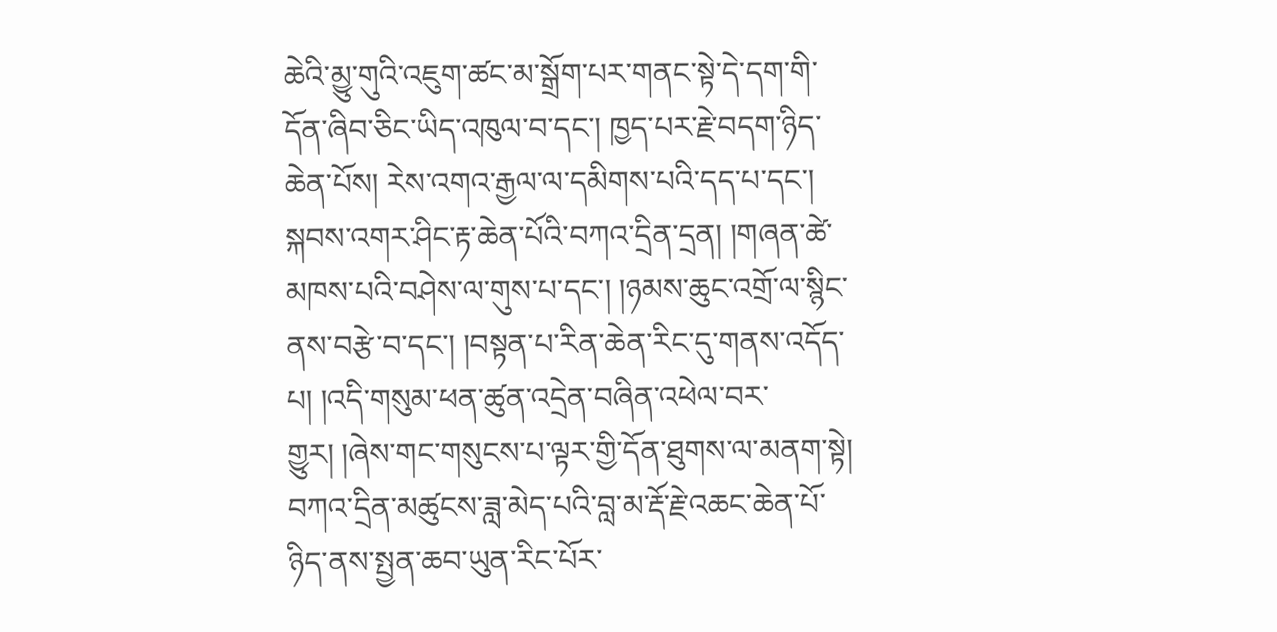ཆེའི་མྱུ་གུའི་འཇུག་ཚང་མ་སྒྲོག་པར་གནང་སྟེ་དེ་དག་གི་དོན་ཞིབ་ཅིང་ཡིད་འཁུལ་བ་དང་། ཁྱད་པར་རྗེ་བདག་ཉིད་ཆེན་པོས། རེས་འགའ་རྒྱལ་ལ་དམིགས་པའི་དད་པ་དང་། སྐབས་འགར་ཤིང་རྟ་ཆེན་པོའི་བཀའ་དྲིན་དྲན། །གཞན་ཚེ་མཁས་པའི་བཤེས་ལ་གུས་པ་དང་། །ཉམས་ཆུང་འགྲོ་ལ་སྙིང་ནས་བརྩེ་བ་དང་། །བསྟན་པ་རིན་ཆེན་རིང་དུ་གནས་འདོད་པ། །འདི་གསུམ་ཕན་ཚུན་འདྲེན་བཞིན་འཕེལ་བར་གྱུར། །ཞེས་གང་གསུངས་པ་ལྟར་གྱི་དོན་ཐུགས་ལ་མནག་སྟེ། བཀའ་དྲིན་མཚུངས་ཟླ་མེད་པའི་བླ་མ་རྡོ་རྗེ་འཆང་ཆེན་པོ་ཉིད་ནས་སྤྱན་ཆབ་ཡུན་རིང་པོར་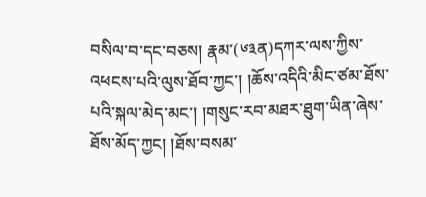བསིལ་བ་དང་བཅས། རྣམ་(༦༣ན)དཀར་ལས་ཀྱིས་འཕངས་པའི་ལུས་ཐོབ་ཀྱང་། །ཆོས་འདིའི་མིང་ཙམ་ཐོས་པའི་སྐལ་མེད་མང་། །གསུང་རབ་མཐར་ཐུག་ཡིན་ཞེས་ཐོས་མོད་ཀྱང། །ཐོས་བསམ་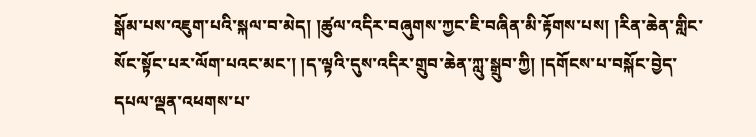སྒོམ་པས་འཇུག་པའི་སྐལ་བ་མེད། །ཚུལ་འདིར་བཞུགས་ཀྱང་ཇི་བཞིན་མི་རྟོགས་པས། །རིན་ཆེན་གླིང་སོང་སྟོང་པར་ལོག་པའང་མང་། །ད་ལྟའི་དུས་འདིར་གྲུབ་ཆེན་ཀླུ་སྒྲུབ་ཀྱི། །དགོངས་པ་བསྐོང་བྱེད་དཔལ་ལྡན་འཕགས་པ་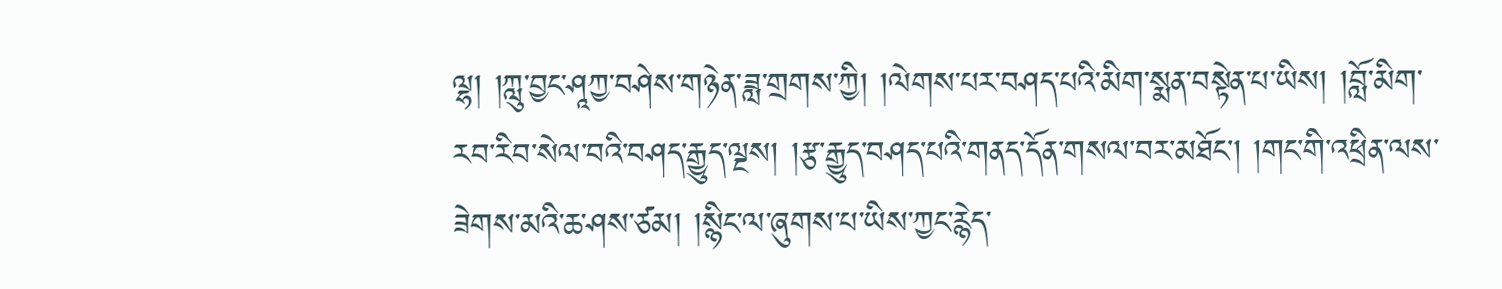ལྷ། །ཀླུ་བྱང་ཤཱཀྱ་བཤེས་གཉེན་ཟླ་གྲགས་ཀྱི། །ལེགས་པར་བཤད་པའི་མིག་སྨན་བསྟེན་པ་ཡིས། །བློ་མིག་རབ་རིབ་སེལ་བའི་བཤད་རྒྱུད་ལྔས། །རྩ་རྒྱུད་བཤད་པའི་གནད་དོན་གསལ་བར་མཐོང་། །གང་གི་འཕྲིན་ལས་ཟེགས་མའི་ཆ་ཤས་ཙམ། །སྙིང་ལ་ཞུགས་པ་ཡིས་ཀྱང་རྙེད་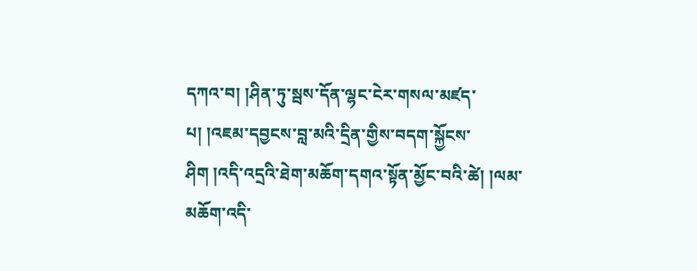དཀའ་བ། །ཤིན་ཏུ་སྦས་དོན་ལྷང་ངེར་གསལ་མཛད་པ། །འཇམ་དབྱངས་བླ་མའི་དྲིན་གྱིས་བདག་སྐྱོངས་ཤིག །འདི་འདྲའི་ཐེག་མཆོག་དགའ་སྟོན་མྱོང་བའི་ཚེ། །ལམ་མཆོག་འདི་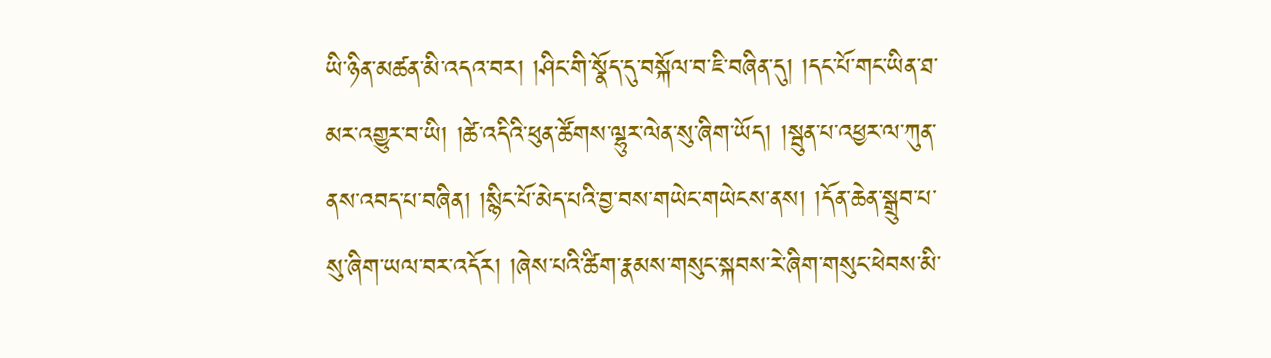ཡི་ཉིན་མཚན་མི་འདའ་བར། །ཤིང་གི་སྣོད་དུ་བསྐོལ་བ་ཇི་བཞིན་དུ། །དང་པོ་གང་ཡིན་ཐ་མར་འགྱུར་བ་ཡི། །ཚེ་འདིའི་ཕུན་ཚོགས་ལྷུར་ལེན་སུ་ཞིག་ཡོད། །སྦུན་པ་འཕྱར་ལ་ཀུན་ནས་འབད་པ་བཞིན། །སྙིང་པོ་མེད་པའི་བྱ་བས་གཡེང་གཡེངས་ནས། །དོན་ཆེན་སྒྲུབ་པ་སུ་ཞིག་ཡལ་བར་འདོར། །ཞེས་པའི་ཚིག་རྣམས་གསུང་སྐབས་རེ་ཞིག་གསུང་ཕེབས་མི་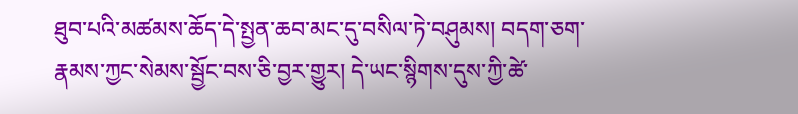ཐུབ་པའི་མཚམས་ཆོད་དེ་སྤྱན་ཆབ་མང་དུ་བསིལ་ཏེ་བཤུམས། བདག་ཅག་རྣམས་ཀྱང་སེམས་སྦྱོང་བས་ཅི་བྱར་གྱུར། དེ་ཡང་སྙིགས་དུས་ཀྱི་ཚེ་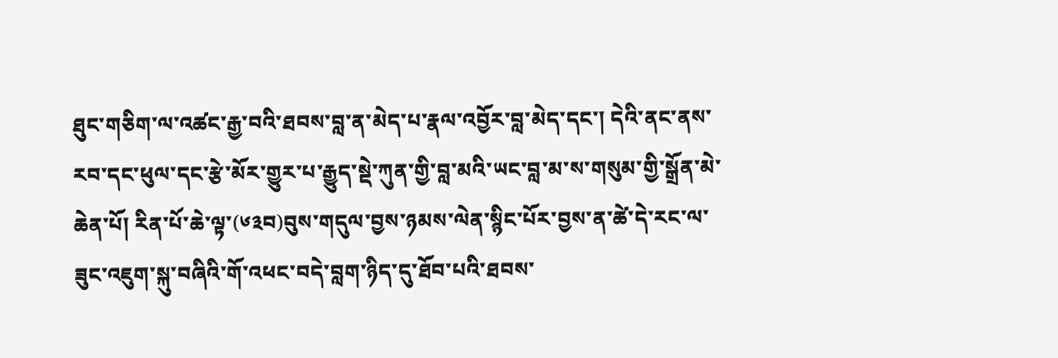ཐུང་གཅིག་ལ་འཚང་རྒྱ་བའི་ཐབས་བླ་ན་མེད་པ་རྣལ་འབྱོར་བླ་མེད་དང་། དེའི་ནང་ནས་རབ་དང་ཕུལ་དང་རྩེ་མོར་གྱུར་པ་རྒྱུད་སྡེ་ཀུན་གྱི་བླ་མའི་ཡང་བླ་མ་ས་གསུམ་གྱི་སྒྲོན་མེ་ཆེན་པོ། རིན་པོ་ཆེ་ལྟ་(༦༣བ)བུས་གདུལ་བྱས་ཉམས་ལེན་སྙིང་པོར་བྱས་ན་ཚེ་དེ་རང་ལ་ཟུང་འཇུག་སྐུ་བཞིའི་གོ་འཕང་བདེ་བླག་ཉིད་དུ་ཐོབ་པའི་ཐབས་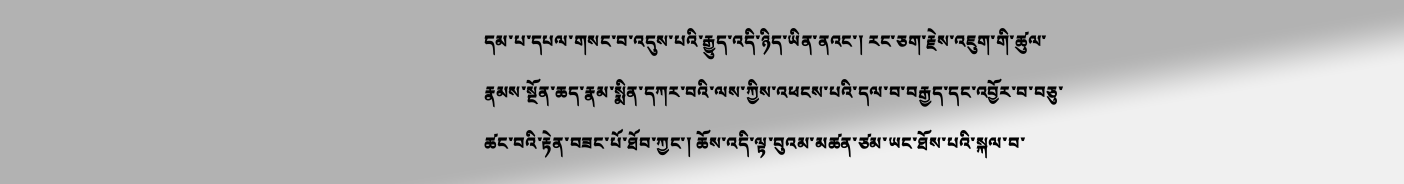དམ་པ་དཔལ་གསང་བ་འདུས་པའི་རྒྱུད་འདི་ཉིད་ཡིན་ནའང་། རང་ཅག་རྗེས་འཇུག་གི་ཚུལ་རྣམས་སྔོན་ཆད་རྣམ་སྨིན་དཀར་བའི་ལས་ཀྱིས་འཕངས་པའི་དལ་བ་བརྒྱད་དང་འབྱོར་བ་བཅུ་ཚང་བའི་རྟེན་བཟང་པོ་ཐོབ་ཀྱང་། ཆོས་འདི་ལྟ་བུའམ་མཚན་ཙམ་ཡང་ཐོས་པའི་སྐལ་བ་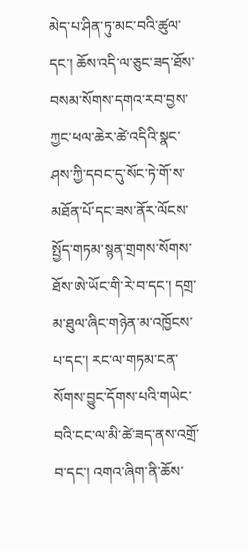མེད་པ་ཤིན་ཏུ་མང་བའི་ཚུལ་དང་། ཆོས་འདི་ལ་ཅུང་ཟད་ཐོས་བསམ་སོགས་དགའ་རབ་བྱས་ཀྱང་ཕལ་ཆེར་ཚེ་འདིའི་སྣང་ཤས་ཀྱི་དབང་དུ་སོང་ཏེ་གོ་ས་མཐོན་པོ་དང་ཟས་ནོར་ལོངས་སྤྱོད་གཏམ་སྙན་གྲགས་སོགས་ཐོས་ཨེ་ཡོང་གི་རེ་བ་དང་། དགྲ་མ་ཐུལ་ཞིང་གཉེན་མ་འཁྱོངས་པ་དང་། རང་ལ་གཏམ་ངན་སོགས་བྱུང་དོགས་པའི་གཡེང་བའི་ངང་ལ་མི་ཚེ་ཟད་ནས་འགྲོ་བ་དང་། འགའ་ཞིག་ནི་ཆོས་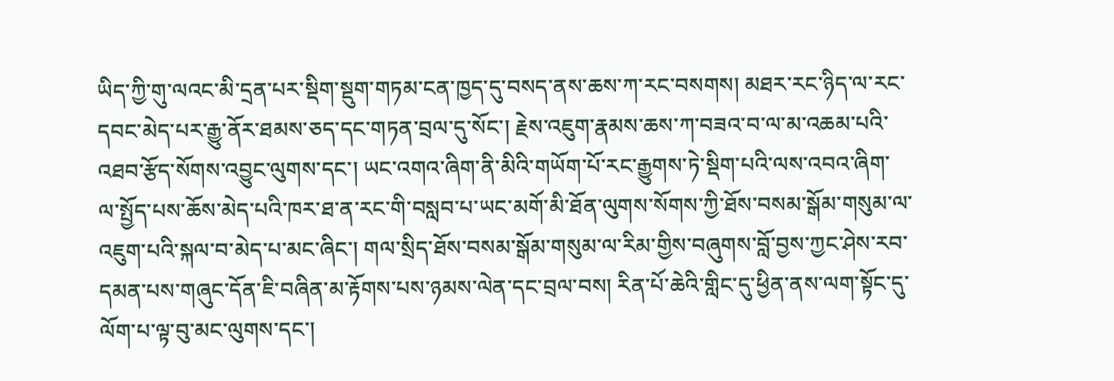ཡིད་ཀྱི་གུ་ལའང་མི་དྲན་པར་སྡིག་སྡུག་གཏམ་ངན་ཁྱད་དུ་བསད་ནས་ཆས་ཀ་རང་བསགས། མཐར་རང་ཉིད་ལ་རང་དབང་མེད་པར་རྒྱུ་ནོར་ཐམས་ཅད་དང་གཏན་བྲལ་དུ་སོང་། རྗེས་འཇུག་རྣམས་ཆས་ཀ་བཟའ་བ་ལ་མ་འཆམ་པའི་འཐབ་རྩོད་སོགས་འབྱུང་ལུགས་དང་། ཡང་འགའ་ཞིག་ནི་མིའི་གཡོག་པོ་རང་རྒྱུགས་ཏེ་སྡིག་པའི་ལས་འབའ་ཞིག་ལ་སྤྱོད་པས་ཆོས་མེད་པའི་ཁར་ཐ་ན་རང་གི་བསླབ་པ་ཡང་མགོ་མི་ཐོན་ལུགས་སོགས་ཀྱི་ཐོས་བསམ་སྒོམ་གསུམ་ལ་འཇུག་པའི་སྐལ་བ་མེད་པ་མང་ཞིང་། གལ་སྲིད་ཐོས་བསམ་སྒོམ་གསུམ་ལ་རིམ་གྱིས་བཞུགས་བློ་བྱས་ཀྱང་ཤེས་རབ་དམན་པས་གཞུང་དོན་ཇི་བཞིན་མ་རྟོགས་པས་ཉམས་ལེན་དང་བྲལ་བས། རིན་པོ་ཆེའི་གླིང་དུ་ཕྱིན་ནས་ལག་སྟོང་དུ་ལོག་པ་ལྟ་བུ་མང་ལུགས་དང་།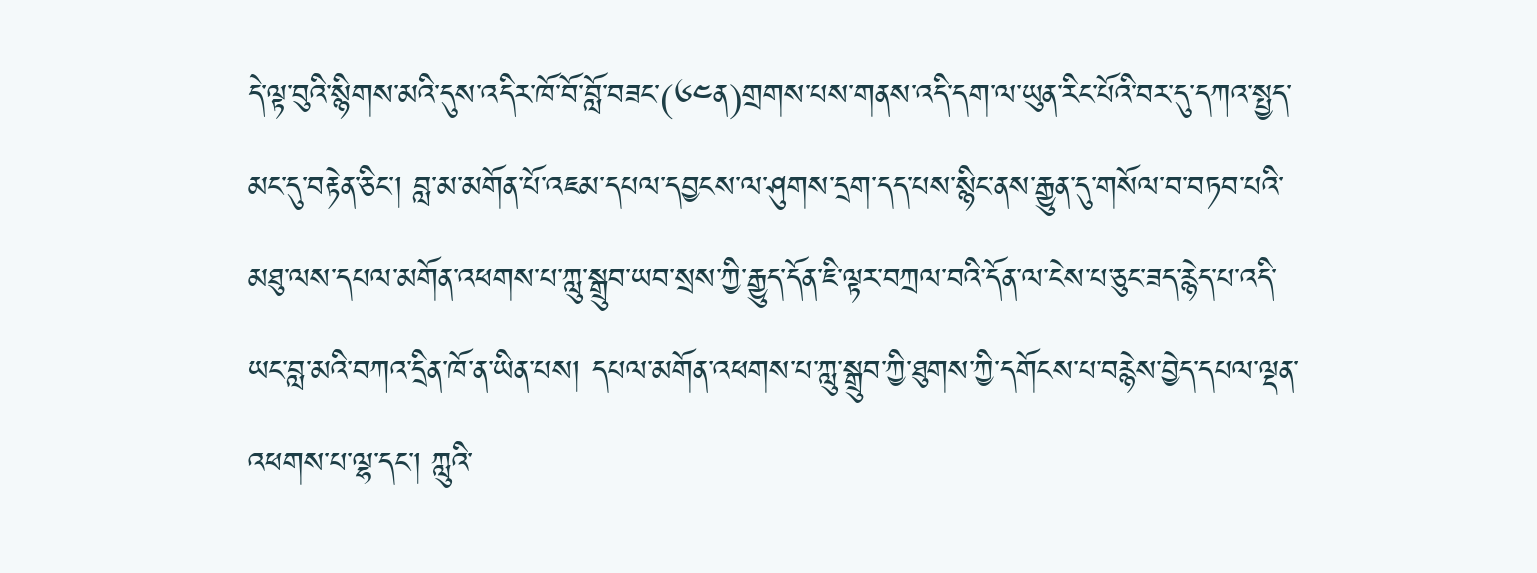དེ་ལྟ་བུའི་སྙིགས་མའི་དུས་འདིར་ཁོ་བོ་བློ་བཟང་(༦༤ན)གྲགས་པས་གནས་འདི་དག་ལ་ཡུན་རིང་པོའི་བར་དུ་དཀའ་སྤྱད་མང་དུ་བརྟེན་ཅིང་། བླ་མ་མགོན་པོ་འཇམ་དཔལ་དབྱངས་ལ་ཤུགས་དྲག་དད་པས་སྙིང་ནས་རྒྱུན་དུ་གསོལ་བ་བཏབ་པའི་མཐུ་ལས་དཔལ་མགོན་འཕགས་པ་ཀླུ་སྒྲུབ་ཡབ་སྲས་ཀྱི་རྒྱུད་དོན་ཇི་ལྟར་བཀྲལ་བའི་དོན་ལ་ངེས་པ་ཅུང་ཟད་རྙེད་པ་འདི་ཡང་བླ་མའི་བཀའ་དྲིན་ཁོ་ན་ཡིན་པས། དཔལ་མགོན་འཕགས་པ་ཀླུ་སྒྲུབ་ཀྱི་ཐུགས་ཀྱི་དགོངས་པ་བརྙེས་བྱེད་དཔལ་ལྡན་འཕགས་པ་ལྷ་དང་། ཀླུའི་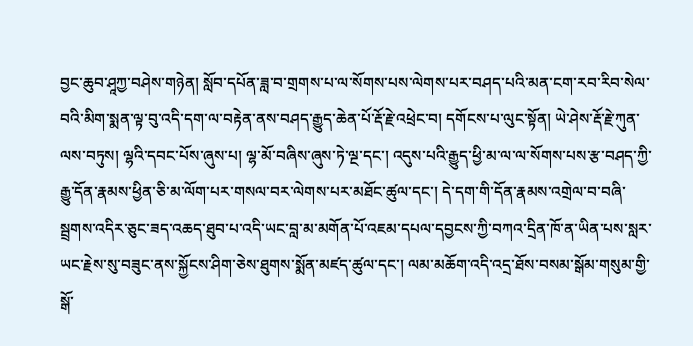བྱང་ཆུབ་ཤཱཀྱ་བཤེས་གཉེན། སློབ་དཔོན་ཟླ་བ་གྲགས་པ་ལ་སོགས་པས་ལེགས་པར་བཤད་པའི་མན་ངག་རབ་རིབ་སེལ་བའི་མིག་སྨན་ལྟ་བུ་འདི་དག་ལ་བརྟེན་ནས་བཤད་རྒྱུད་ཆེན་པོ་རྡོ་རྗེ་འཕྲེང་བ། དགོངས་པ་ལུང་སྟོན། ཡེ་ཤེས་རྡོ་རྗེ་ཀུན་ལས་བཏུས། ལྷའི་དབང་པོས་ཞུས་པ། ལྷ་མོ་བཞིས་ཞུས་ཏེ་ལྔ་དང་། འདུས་པའི་རྒྱུད་ཕྱི་མ་ལ་ལ་སོགས་པས་རྩ་བཤད་ཀྱི་རྒྱུ་དོན་རྣམས་ཕྱིན་ཅི་མ་ལོག་པར་གསལ་བར་ལེགས་པར་མཐོང་ཚུལ་དང་། དེ་དག་གི་དོན་རྣམས་འགྲེལ་བ་བཞི་སྦྲགས་འདིར་ཅུང་ཟད་འཆད་ཐུབ་པ་འདི་ཡང་བླ་མ་མགོན་པོ་འཇམ་དཔལ་དབྱངས་ཀྱི་བཀའ་དྲིན་ཁོ་ན་ཡིན་པས་སླར་ཡང་རྗེས་སུ་བཟུང་ནས་སྐྱོངས་ཤིག་ཅེས་ཐུགས་སྨོན་མཛད་ཚུལ་དང་། ལམ་མཆོག་འདི་འདྲ་ཐོས་བསམ་སྒོམ་གསུམ་གྱི་སྒོ་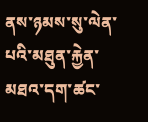ནས་ཉམས་སུ་ལེན་པའི་མཐུན་རྐྱེན་མཐའ་དག་ཚང་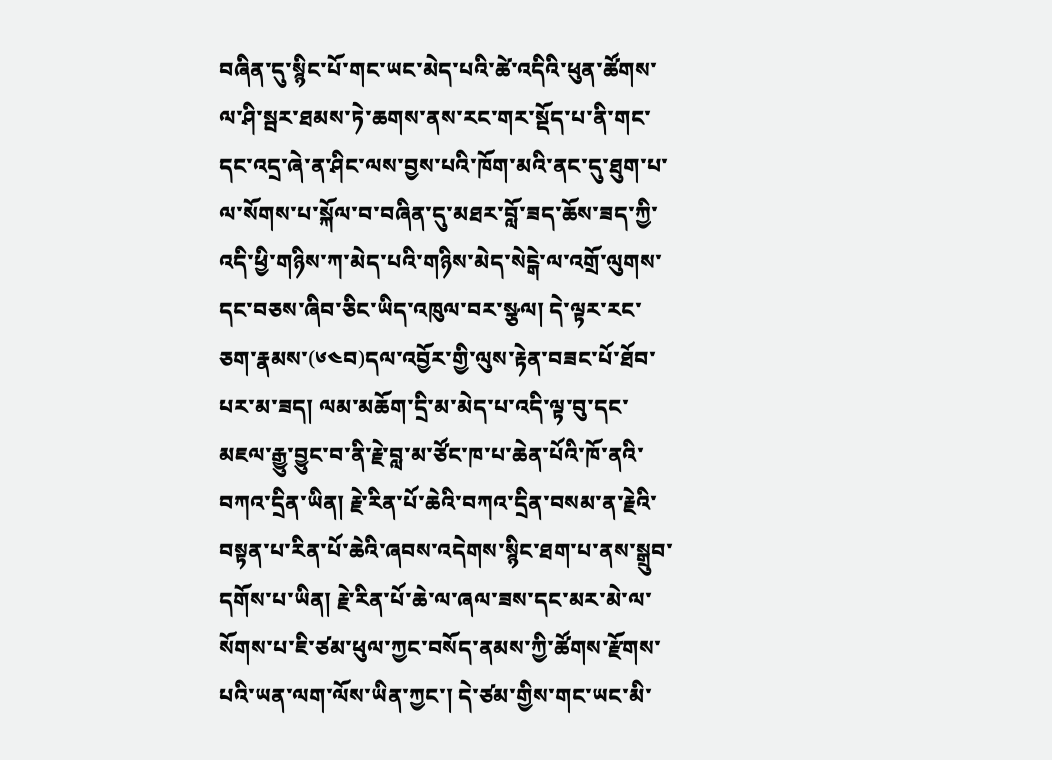བཞིན་དུ་སྙིང་པོ་གང་ཡང་མེད་པའི་ཚེ་འདིའི་ཕུན་ཚོགས་ལ་ཤི་སྦར་ཐམས་ཏེ་ཆགས་ནས་རང་གར་སྡོད་པ་ནི་གང་དང་འདྲ་ཞེ་ན་ཤིང་ལས་བྱས་པའི་ཁོག་མའི་ནང་དུ་ཐུག་པ་ལ་སོགས་པ་སྐོལ་བ་བཞིན་དུ་མཐར་བློ་ཟད་ཆོས་ཟད་ཀྱི་འདི་ཕྱི་གཉིས་ཀ་མེད་པའི་གཉིས་མེད་སེངྒེ་ལ་འགྲོ་ལུགས་དང་བཅས་ཞིབ་ཅིང་ཡིད་འཁུལ་བར་སྩལ། དེ་ལྟར་རང་ཅག་རྣམས་(༦༤བ)དལ་འབྱོར་གྱི་ལུས་རྟེན་བཟང་པོ་ཐོབ་པར་མ་ཟད། ལམ་མཆོག་དྲི་མ་མེད་པ་འདི་ལྟ་བུ་དང་མཇལ་རྒྱུ་བྱུང་བ་ནི་རྗེ་བླ་མ་ཙོང་ཁ་པ་ཆེན་པོའི་ཁོ་ནའི་བཀའ་དྲིན་ཡིན། རྗེ་རིན་པོ་ཆེའི་བཀའ་དྲིན་བསམ་ན་རྗེའི་བསྟན་པ་རིན་པོ་ཆེའི་ཞབས་འདེགས་སྙིང་ཐག་པ་ནས་སྒྲུབ་དགོས་པ་ཡིན། རྗེ་རིན་པོ་ཆེ་ལ་ཞལ་ཟས་དང་མར་མེ་ལ་སོགས་པ་ཇི་ཙམ་ཕུལ་ཀྱང་བསོད་ནམས་ཀྱི་ཚོགས་རྫོགས་པའི་ཡན་ལག་ལོས་ཡིན་ཀྱང་། དེ་ཙམ་གྱིས་གང་ཡང་མི་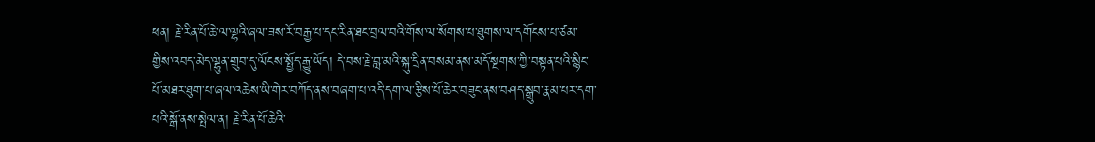ཕན། རྗེ་རིན་པོ་ཆེ་ལ་ལྷའི་ཞལ་ཟས་རོ་བརྒྱ་པ་དང་རིན་ཐང་བྲལ་བའི་གོས་ལ་སོགས་པ་ཐུགས་ལ་དགོངས་པ་ཙམ་གྱིས་འབད་མེད་ལྷུན་གྲུབ་དུ་ལོངས་སྤྱོད་རྒྱུ་ཡོད། དེ་བས་རྗེ་བླ་མའི་སྐུ་དྲིན་བསམ་ནས་མདོ་སྔགས་ཀྱི་བསྟན་པའི་སྙིང་པོ་མཐར་ཐུག་པ་ཞལ་འཆེས་ཡི་གེར་བཀོད་ནས་བཞག་པ་འདི་དག་ལ་རྩིས་པོ་ཆེར་བཟུང་ནས་བཤད་སྒྲུབ་རྣམ་པར་དག་པའི་སྒོ་ནས་སྤེལ་ན། རྗེ་རིན་པོ་ཆེའི་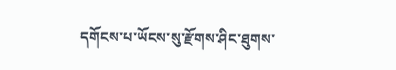དགོངས་པ་ཡོངས་སུ་རྫོགས་ཤིང་ཐུགས་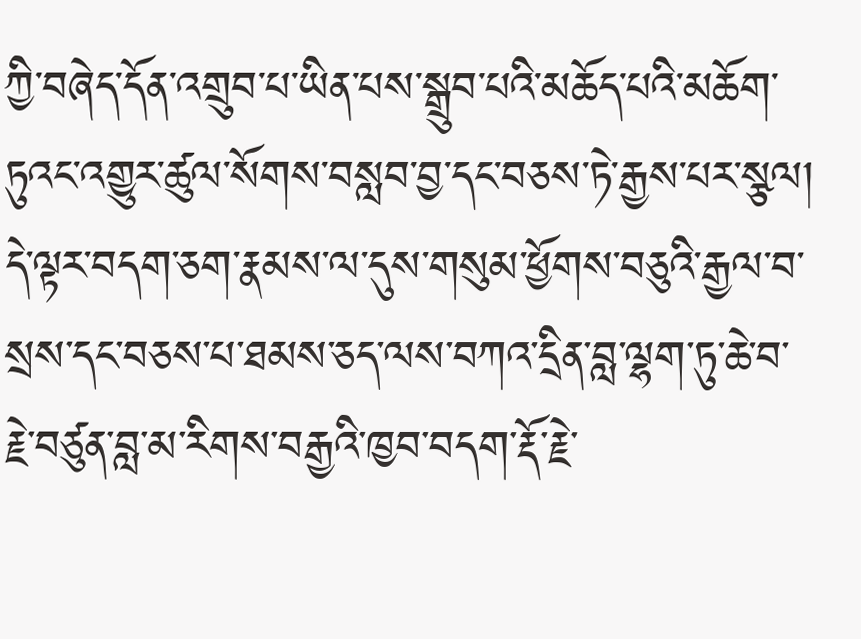ཀྱི་བཞེད་དོན་འགྲུབ་པ་ཡིན་པས་སྒྲུབ་པའི་མཆོད་པའི་མཆོག་ཏུའང་འགྱུར་ཚུལ་སོགས་བསླབ་བྱ་དང་བཅས་ཏེ་རྒྱས་པར་སྩལ། དེ་ལྟར་བདག་ཅག་རྣམས་ལ་དུས་གསུམ་ཕྱོགས་བཅུའི་རྒྱལ་བ་སྲས་དང་བཅས་པ་ཐམས་ཅད་ལས་བཀའ་དྲིན་བླ་ལྷག་ཏུ་ཆེ་བ་རྗེ་བཙུན་བླ་མ་རིགས་བརྒྱའི་ཁྱབ་བདག་རྡོ་རྗེ་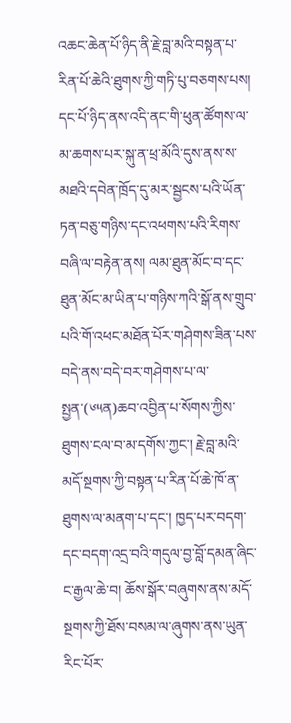འཆང་ཆེན་པོ་ཉིད་ནི་རྗེ་བླ་མའི་བསྟན་པ་རིན་པོ་ཆེའི་ཐུགས་ཀྱི་གཏི་པུ་བཅགས་པས། དང་པོ་ཉིད་ནས་འདི་ནང་གི་ཕུན་ཚོགས་ལ་མ་ཆགས་པར་སྐུ་ན་ཕྲ་མོའི་དུས་ནས་ས་མཐའི་དབེན་ཁྲོད་དུ་མར་སྦྱངས་པའི་ཡོན་ཏན་བཅུ་གཉིས་དང་འཕགས་པའི་རིགས་བཞི་ལ་བརྟེན་ནས། ལམ་ཐུན་མོང་བ་དང་ཐུན་མོང་མ་ཡིན་པ་གཉིས་ཀའི་སྒོ་ནས་གྲུབ་པའི་གོ་འཕང་མཐོན་པོར་གཤེགས་ཟིན་པས་བདེ་ནས་བདེ་བར་གཤེགས་པ་ལ་སྤྱན་(༦༥ན)ཆབ་འབྱིན་པ་སོགས་ཀྱིས་ཐུགས་ངལ་བ་མ་དགོས་ཀྱང་། རྗེ་བླ་མའི་མདོ་སྔགས་ཀྱི་བསྟན་པ་རིན་པོ་ཆེ་ཁོ་ན་ཐུགས་ལ་མནག་པ་དང་། ཁྱད་པར་བདག་དང་བདག་འདྲ་བའི་གདུལ་བྱ་བློ་དམན་ཞིང་ང་རྒྱལ་ཆེ་བ། ཆོས་སྒོར་བཞུགས་ནས་མདོ་སྔགས་ཀྱི་ཐོས་བསམ་ལ་ཞུགས་ནས་ཡུན་རིང་པོར་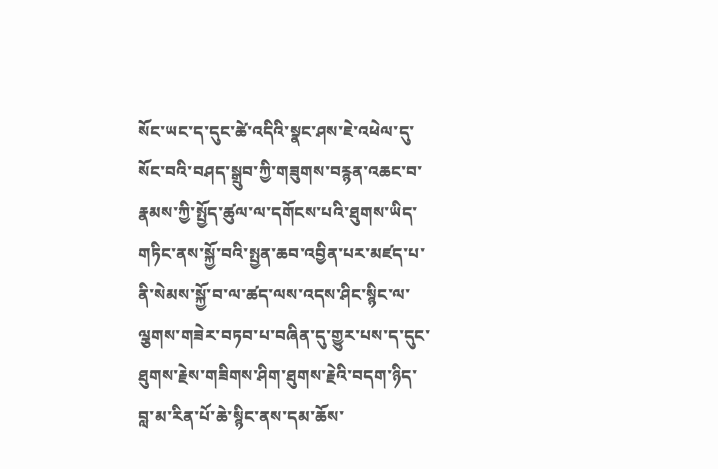སོང་ཡང་ད་དུང་ཚེ་འདིའི་སྣང་ཤས་ཇེ་འཕེལ་དུ་སོང་བའི་བཤད་སྒྲུབ་ཀྱི་གཟུགས་བརྙན་འཆང་བ་རྣམས་ཀྱི་སྤྱོད་ཚུལ་ལ་དགོངས་པའི་ཐུགས་ཡིད་གཏིང་ནས་སྐྱོ་བའི་སྤྱན་ཆབ་འབྱིན་པར་མཛད་པ་ནི་སེམས་སྐྱོ་བ་ལ་ཚད་ལས་འདས་ཤིང་སྙིང་ལ་ལྕགས་གཟེར་བཏབ་པ་བཞིན་དུ་གྱུར་པས་ད་དུང་ཐུགས་རྗེས་གཟིགས་ཤིག་ཐུགས་རྗེའི་བདག་ཉིད་བླ་མ་རིན་པོ་ཆེ་སྙིང་ནས་དམ་ཆོས་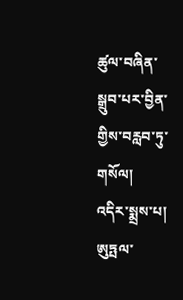ཚུལ་བཞིན་སྒྲུབ་པར་བྱིན་གྱིས་བརླབ་ཏུ་གསོལ།
འདིར་སྨྲས་པ། ཨུཏྤལ་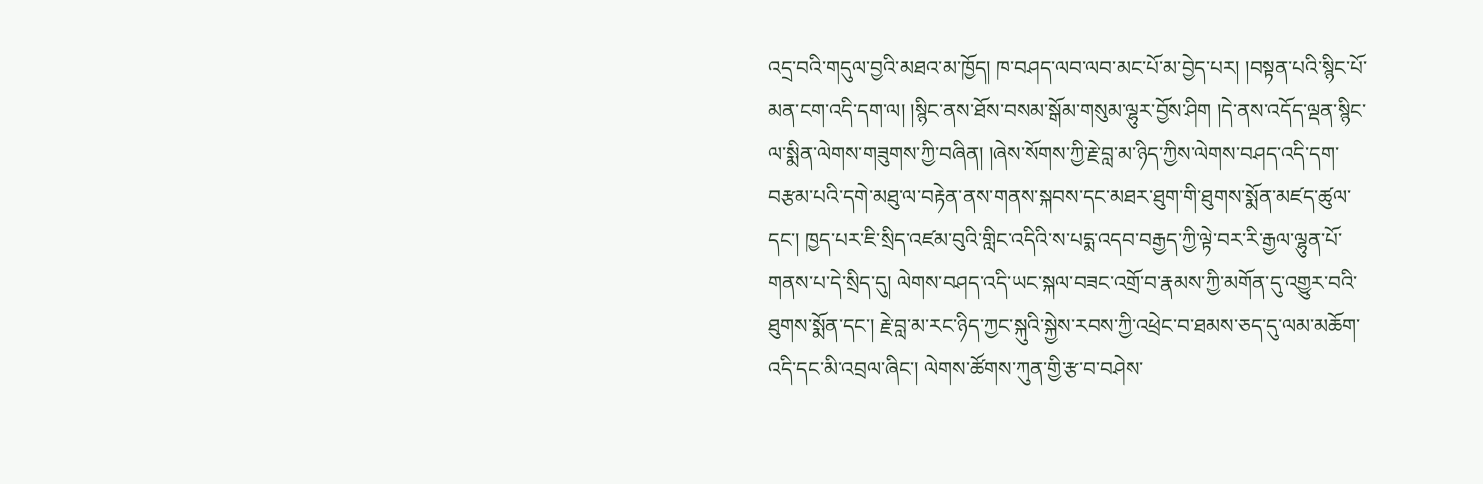འདྲ་བའི་གདུལ་བྱའི་མཐའ་མ་ཁྱོད། ཁ་བཤད་ལབ་ལབ་མང་པོ་མ་བྱེད་པར། །བསྟན་པའི་སྙིང་པོ་མན་ངག་འདི་དག་ལ། །སྙིང་ནས་ཐོས་བསམ་སྒོམ་གསུམ་ལྷུར་བྱོས་ཤིག །དེ་ནས་འདོད་ལྡན་སྙིང་ལ་སྨིན་ལེགས་གཟུགས་ཀྱི་བཞིན། །ཞེས་སོགས་ཀྱི་རྗེ་བླ་མ་ཉིད་ཀྱིས་ལེགས་བཤད་འདི་དག་བརྩམ་པའི་དགེ་མཐུ་ལ་བརྟེན་ནས་གནས་སྐབས་དང་མཐར་ཐུག་གི་ཐུགས་སྨོན་མཛད་ཚུལ་དང་། ཁྱད་པར་ཇི་སྲིད་འཛམ་བུའི་གླིང་འདིའི་ས་པདྨ་འདབ་བརྒྱད་ཀྱི་ལྟེ་བར་རི་རྒྱལ་ལྷུན་པོ་གནས་པ་དེ་སྲིད་དུ། ལེགས་བཤད་འདི་ཡང་སྐལ་བཟང་འགྲོ་བ་རྣམས་ཀྱི་མགོན་དུ་འགྱུར་བའི་ཐུགས་སྨོན་དང་། རྗེ་བླ་མ་རང་ཉིད་ཀྱང་སྐུའི་སྐྱེས་རབས་ཀྱི་འཕྲེང་བ་ཐམས་ཅད་དུ་ལམ་མཆོག་འདི་དང་མི་འབྲལ་ཞིང་། ལེགས་ཚོགས་ཀུན་གྱི་རྩ་བ་བཤེས་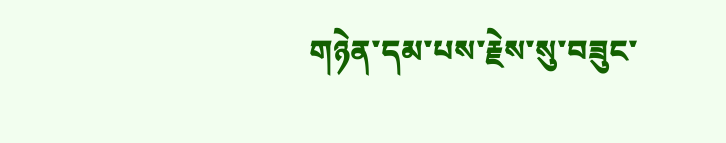གཉེན་དམ་པས་རྗེས་སུ་བཟུང་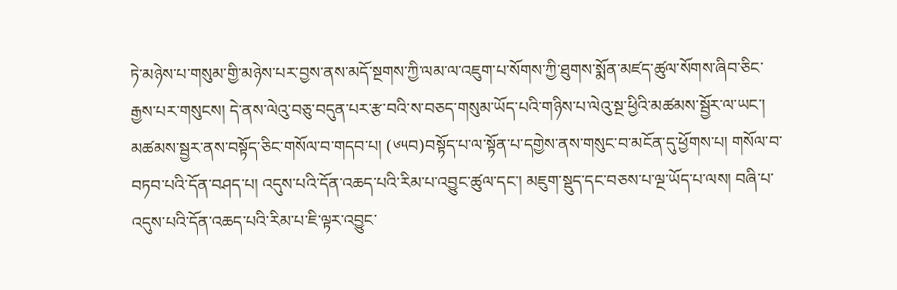ཏེ་མཉེས་པ་གསུམ་གྱི་མཉེས་པར་བྱས་ནས་མདོ་སྔགས་ཀྱི་ལམ་ལ་འཇུག་པ་སོགས་ཀྱི་ཐུགས་སྨོན་མཛད་ཚུལ་སོགས་ཞིབ་ཅིང་རྒྱས་པར་གསུངས། དེ་ནས་ལེའུ་བཅུ་བདུན་པར་རྩ་བའི་ས་བཅད་གསུམ་ཡོད་པའི་གཉིས་པ་ལེའུ་སྔ་ཕྱིའི་མཚམས་སྦྱོར་ལ་ཡང་། མཚམས་སྦྱར་ནས་བསྟོད་ཅིང་གསོལ་བ་གདབ་པ། (༦༥བ)བསྟོད་པ་ལ་སྟོན་པ་དགྱེས་ནས་གསུང་བ་མངོན་དུ་ཕྱོགས་པ། གསོལ་བ་བཏབ་པའི་དོན་བཤད་པ། འདུས་པའི་དོན་འཆད་པའི་རིམ་པ་འབྱུང་ཚུལ་དང་། མཇུག་སྡུད་དང་བཅས་པ་ལྔ་ཡོད་པ་ལས། བཞི་པ་འདུས་པའི་དོན་འཆད་པའི་རིམ་པ་ཇི་ལྟར་འབྱུང་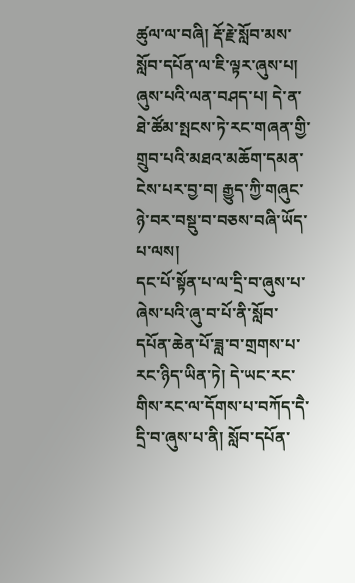ཚུལ་ལ་བཞི། རྡོ་རྗེ་སློབ་མས་སློབ་དཔོན་ལ་ཇི་ལྟར་ཞུས་པ། ཞུས་པའི་ལན་བཤད་པ། དེ་ན་ཐེ་ཚོམ་སྤངས་ཏེ་རང་གཞན་གྱི་གྲུབ་པའི་མཐའ་མཆོག་དམན་ངེས་པར་བྱ་བ། རྒྱུད་ཀྱི་གཞུང་ཉེ་བར་བསྡུ་བ་བཅས་བཞི་ཡོད་པ་ལས།
དང་པོ་སྟོན་པ་ལ་དྲི་བ་ཞུས་པ་ཞེས་པའི་ཞུ་བ་པོ་ནི་སློབ་དཔོན་ཆེན་པོ་ཟླ་བ་གྲགས་པ་རང་ཉིད་ཡིན་ཏེ། དེ་ཡང་རང་གིས་རང་ལ་དོགས་པ་བཀོད་དཻ་དྲི་བ་ཞུས་པ་ནི། སློབ་དཔོན་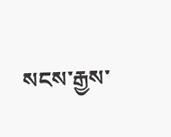སངས་རྒྱས་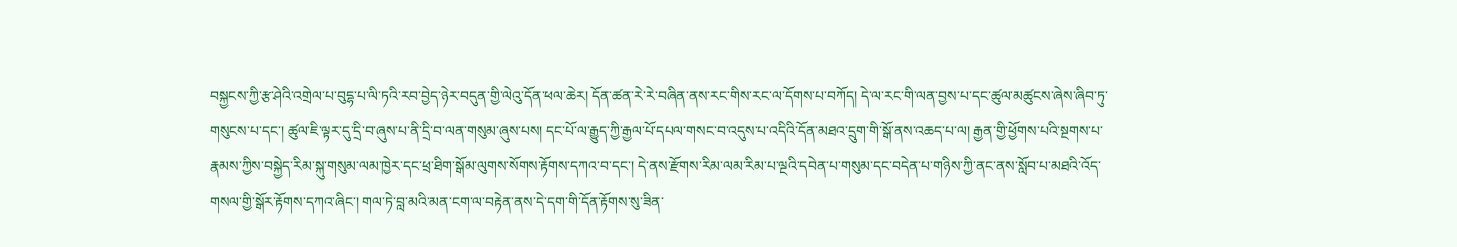བསྐྱངས་ཀྱི་རྩ་ཤེའི་འགྲེལ་པ་བུདྷ་པ་ལི་ཏའི་རབ་བྱེད་ཉེར་བདུན་གྱི་ལེའུ་དོན་ཕལ་ཆེར། དོན་ཚན་རེ་རེ་བཞིན་ནས་རང་གིས་རང་ལ་དོགས་པ་བཀོད། དེ་ལ་རང་གི་ལན་བྱས་པ་དང་ཚུལ་མཚུངས་ཞེས་ཞིབ་ཏུ་གསུངས་པ་དང་། ཚུལ་ཇི་ལྟར་དུ་དྲི་བ་ཞུས་པ་ནི་དྲི་བ་ལན་གསུམ་ཞུས་པས། དང་པོ་ལ་རྒྱུད་ཀྱི་རྒྱལ་པོ་དཔལ་གསང་བ་འདུས་པ་འདིའི་དོན་མཐའ་དྲུག་གི་སྒོ་ནས་འཆད་པ་ལ། རྒྱན་གྱི་ཕྱོགས་པའི་སྔགས་པ་རྣམས་ཀྱིས་བསྐྱེད་རིམ་སྐུ་གསུམ་ལམ་ཁྱེར་དང་ཕྲ་ཐིག་སྒོམ་ལུགས་སོགས་རྟོགས་དཀའ་བ་དང་། དེ་ནས་རྫོགས་རིམ་ལམ་རིམ་པ་ལྔའི་དབེན་པ་གསུམ་དང་བདེན་པ་གཉིས་ཀྱི་ནང་ནས་སློབ་པ་མཐའི་འོད་གསལ་གྱི་སྒོར་རྟོགས་དཀའ་ཞིང་། གལ་ཏེ་བླ་མའི་མན་ངག་ལ་བརྟེན་ནས་དེ་དག་གི་དོན་རྟོགས་སུ་ཟིན་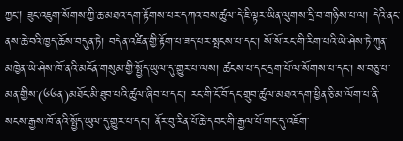ཀྱང། ཟུང་འཇུག་སོགས་ཀྱི་ཆ་མཐའ་དག་རྟོགས་པར་དཀའ་བས་ཚུལ་དེ་ཇི་ལྟར་ཡིན་ལུགས་དྲི་བ་གཉིས་པ་ལ། དེའི་ནང་ནས་ཆེ་བའི་ཁྱད་ཆོས་བདུན་ཏེ། བདེན་འཛིན་གྱི་རྟོག་པ་ཟད་པར་སྤངས་པ་དང་། སོ་སོ་རང་གི་རིག་པའི་ཡེ་ཤེས་ཏེ་ཀུན་མཁྱེན་ཡེ་ཤེས་ཁོ་ནའི་མངོན་གསུམ་གྱི་སྤྱོད་ཡུལ་དུ་གྱུར་པ་ལས། ཚངས་པ་དང་དྲག་པོ་ལ་སོགས་པ་དང་། ས་བཅུ་པ་མན་གྱིས་(༦༦ན)མཐོང་མི་ཐུབ་པའི་ཚུལ་ཞིབ་པ་དང་། རང་གི་ངོ་བོ་དང་གྲུབ་ཚུལ་མཐའ་དག་ཕྱིན་ཅི་མ་ལོག་པ་ནི་སངས་རྒྱས་ཁོ་ནའི་སྤྱོད་ཡུལ་དུ་གྱུར་པ་དང་། ནོར་བུ་རིན་པོ་ཆེ་དབང་གི་རྒྱལ་པོ་གང་དུ་འཇོག་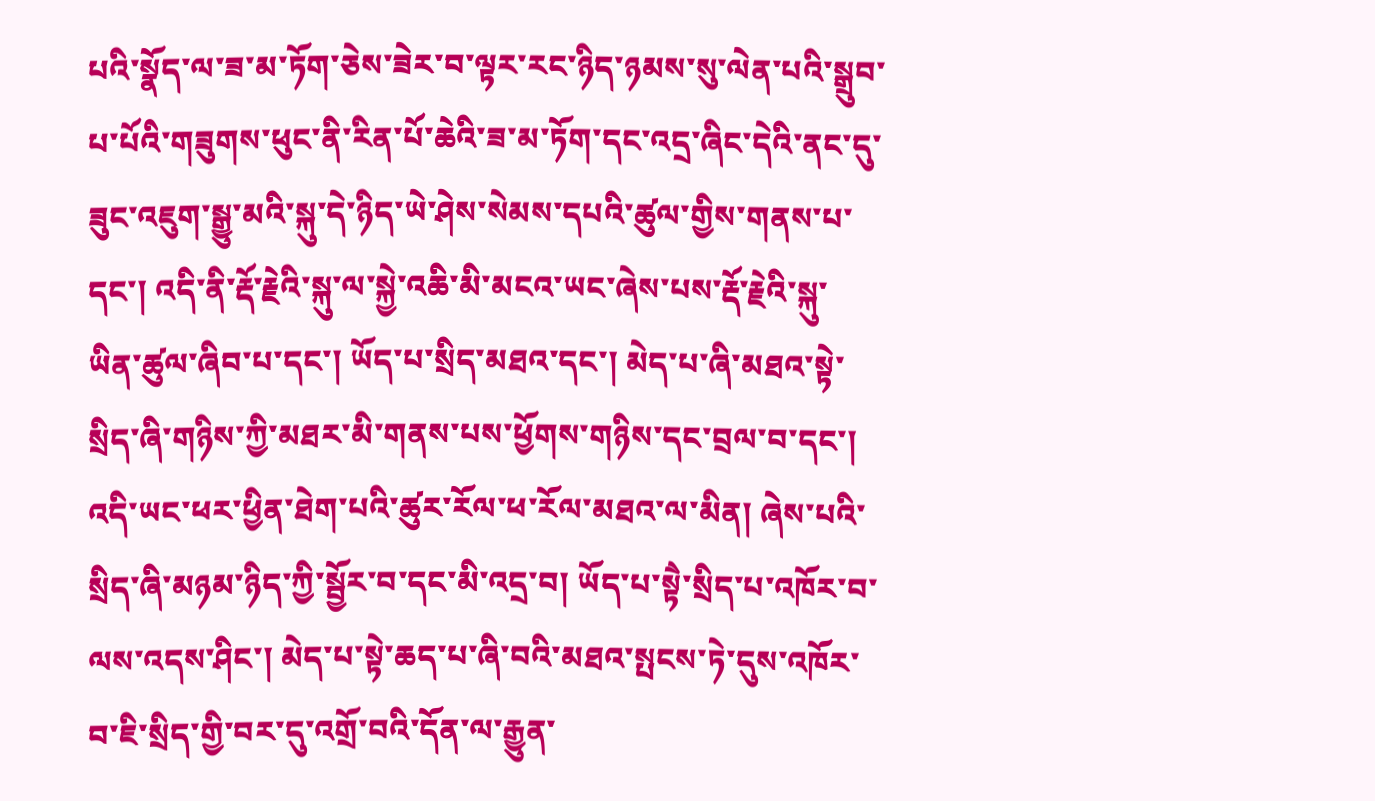པའི་སྣོད་ལ་ཟ་མ་ཏོག་ཅེས་ཟེར་བ་ལྟར་རང་ཉིད་ཉམས་སུ་ལེན་པའི་སྒྲུབ་པ་པོའི་གཟུགས་ཕུང་ནི་རིན་པོ་ཆེའི་ཟ་མ་ཏོག་དང་འདྲ་ཞིང་དེའི་ནང་དུ་ཟུང་འཇུག་སྒྱུ་མའི་སྐུ་དེ་ཉིད་ཡེ་ཤེས་སེམས་དཔའི་ཚུལ་གྱིས་གནས་པ་དང་། འདི་ནི་རྡོ་རྗེའི་སྐུ་ལ་སྐྱེ་འཆི་མི་མངའ་ཡང་ཞེས་པས་རྡོ་རྗེའི་སྐུ་ཡིན་ཚུལ་ཞིབ་པ་དང་། ཡོད་པ་སྲིད་མཐའ་དང་། མེད་པ་ཞི་མཐའ་སྟེ་སྲིད་ཞི་གཉིས་ཀྱི་མཐར་མི་གནས་པས་ཕྱོགས་གཉིས་དང་བྲལ་བ་དང་། འདི་ཡང་ཕར་ཕྱིན་ཐེག་པའི་ཚུར་རོལ་ཕ་རོལ་མཐའ་ལ་མིན། ཞེས་པའི་སྲིད་ཞི་མཉམ་ཉིད་ཀྱི་སྦྱོར་བ་དང་མི་འདྲ་བ། ཡོད་པ་སྟཻ་སྲིད་པ་འཁོར་བ་ལས་འདས་ཤིང་། མེད་པ་སྟེ་ཆད་པ་ཞི་བའི་མཐའ་སྤངས་ཏེ་དུས་འཁོར་བ་ཇི་སྲིད་གྱི་བར་དུ་འགྲོ་བའི་དོན་ལ་རྒྱུན་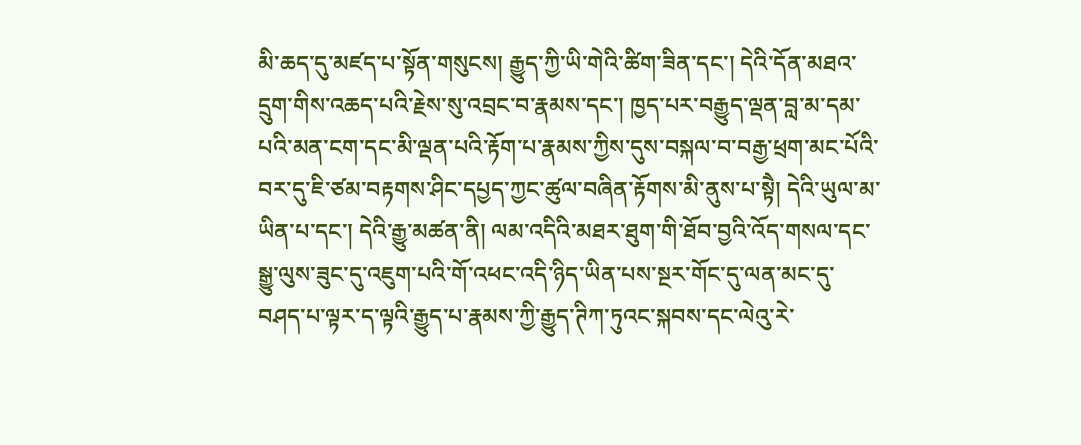མི་ཆད་དུ་མཛད་པ་སྟོན་གསུངས། རྒྱུད་ཀྱི་ཡི་གེའི་ཚིག་ཟིན་དང་། དེའི་དོན་མཐའ་དྲུག་གིས་འཆད་པའི་རྗེས་སུ་འབྲང་བ་རྣམས་དང་། ཁྱད་པར་བརྒྱུད་ལྡན་བླ་མ་དམ་པའི་མན་ངག་དང་མི་ལྡན་པའི་རྟོག་པ་རྣམས་ཀྱིས་དུས་བསྐལ་བ་བརྒྱ་ཕྲག་མང་པོའི་བར་དུ་ཇི་ཙམ་བརྟགས་ཤིང་དཔྱད་ཀྱང་ཚུལ་བཞིན་རྟོགས་མི་ནུས་པ་སྟཻ། དེའི་ཡུལ་མ་ཡིན་པ་དང་། དེའི་རྒྱུ་མཚན་ནི། ལམ་འདིའི་མཐར་ཐུག་གི་ཐོབ་བྱའི་འོད་གསལ་དང་སྒྱུ་ལུས་ཟུང་དུ་འཇུག་པའི་གོ་འཕང་འདི་ཉིད་ཡིན་པས་སྔར་གོང་དུ་ལན་མང་དུ་བཤད་པ་ལྟར་ད་ལྟའི་རྒྱུད་པ་རྣམས་ཀྱི་རྒྱུད་ཊིཀ་ཏུའང་སྐབས་དང་ལེའུ་རེ་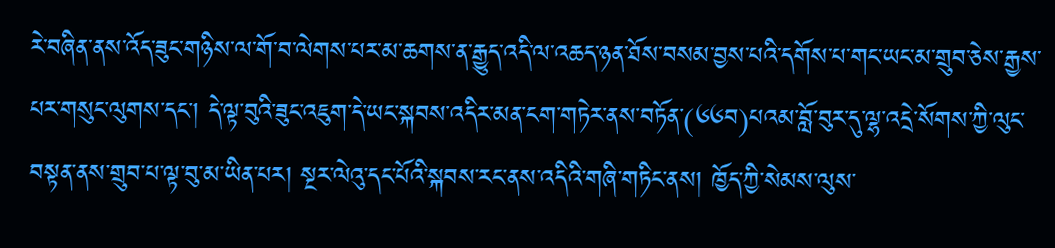རེ་བཞིན་ནས་འོད་ཟུང་གཉིས་ལ་གོ་བ་ལེགས་པར་མ་ཆགས་ན་རྒྱུད་འདི་ལ་འཆད་ཉན་ཐོས་བསམ་བྱས་པའི་དགོས་པ་གང་ཡང་མ་གྲུབ་ཅེས་རྒྱས་པར་གསུང་ལུགས་དང་། དེ་ལྟ་བུའི་ཟུང་འཇུག་དེ་ཡང་སྐབས་འདིར་མན་ངག་གཏེར་ནས་བཏོན་(༦༦བ)པའམ་བློ་བུར་དུ་ལྷ་འདྲེ་སོགས་ཀྱི་ལུང་བསྟན་ནས་གྲུབ་པ་ལྟ་བུ་མ་ཡིན་པར། སྔར་ལེའུ་དང་པོའི་སྐབས་རང་ནས་འདིའི་གཞི་གཏིང་ནས། ཁྱོད་ཀྱི་སེམས་ལུས་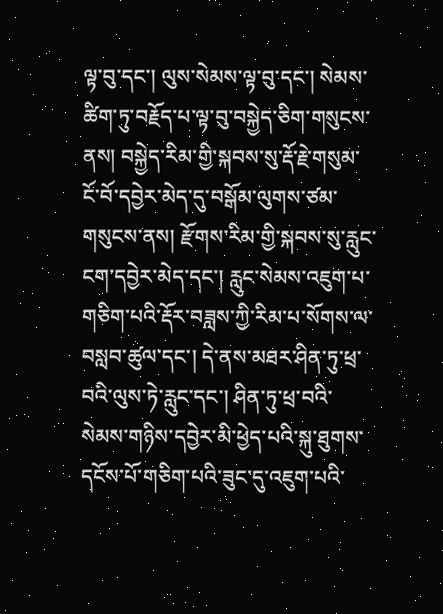ལྟ་བུ་དང་། ལུས་སེམས་ལྟ་བུ་དང་། སེམས་ཚིག་ཏུ་བརྗོད་པ་ལྟ་བུ་བསྐྱེད་ཅིག་གསུངས་ནས། བསྐྱེད་རིམ་གྱི་སྐབས་སུ་རྡོ་རྗེ་གསུམ་ངོ་བོ་དབྱེར་མེད་དུ་བསྒོམ་ལུགས་ཙམ་གསུངས་ནས། རྫོགས་རིམ་གྱི་སྐབས་སུ་རླུང་ངག་དབྱེར་མེད་དང་། རླུང་སེམས་འཇུག་པ་གཅིག་པའི་རྡོར་བཟླས་ཀྱི་རིམ་པ་སོགས་ལ་བསླབ་ཚུལ་དང་། དེ་ནས་མཐར་ཤིན་ཏུ་ཕྲ་བའི་ལུས་ཏེ་རླུང་དང་། ཤིན་ཏུ་ཕྲ་བའི་སེམས་གཉིས་དབྱེར་མི་ཕྱེད་པའི་སྐུ་ཐུགས་དངོས་པོ་གཅིག་པའི་ཟུང་དུ་འཇུག་པའི་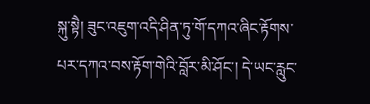སྐུ་སྟཻ། ཟུང་འཇུག་འདི་ཤིན་ཏུ་གོ་དཀའ་ཞིང་རྟོགས་པར་དཀའ་བས་རྟོག་གེའི་བློར་མི་ཤོང་། དེ་ཡང་རླུང་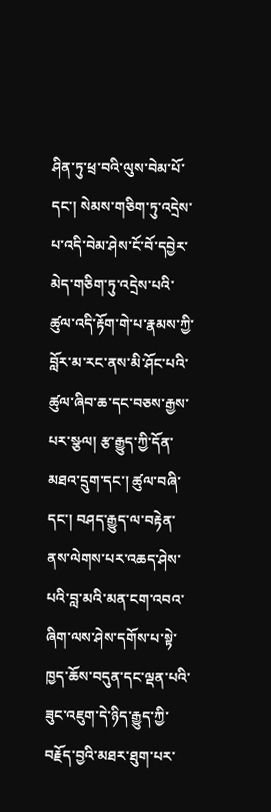ཤིན་ཏུ་ཕྲ་བའི་ལུས་བེམ་པོ་དང་། སེམས་གཅིག་ཏུ་འདྲེས་པ་འདི་བེམ་ཤེས་ངོ་བོ་དབྱེར་མེད་གཅིག་ཏུ་འདྲེས་པའི་ཚུལ་འདི་རྟོག་གེ་པ་རྣམས་ཀྱི་བློར་མ་རང་ནས་མི་ཤོང་པའི་ཚུལ་ཞིབ་ཆ་དང་བཅས་རྒྱས་པར་སྩལ། རྩ་རྒྱུད་ཀྱི་དོན་མཐའ་དྲུག་དང་། ཚུལ་བཞི་དང་། བཤད་རྒྱུད་ལ་བརྟེན་ནས་ལེགས་པར་འཆད་ཤེས་པའི་བླ་མའི་མན་ངག་འབའ་ཞིག་ལས་ཤེས་དགོས་པ་སྟེ་ཁྱད་ཆོས་བདུན་དང་ལྡན་པའི་ཟུང་འཇུག་དེ་ཉིད་རྒྱུད་ཀྱི་བརྗོད་བྱའི་མཐར་ཐུག་པར་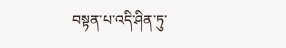བསྟན་པ་འདི་ཤིན་ཏུ་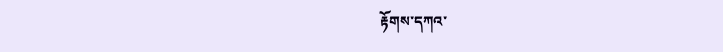རྟོགས་དཀའ་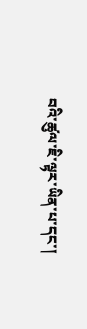བའི་ཚུལ་ཇི་ལྟར་ཡིན་པ་དང་།